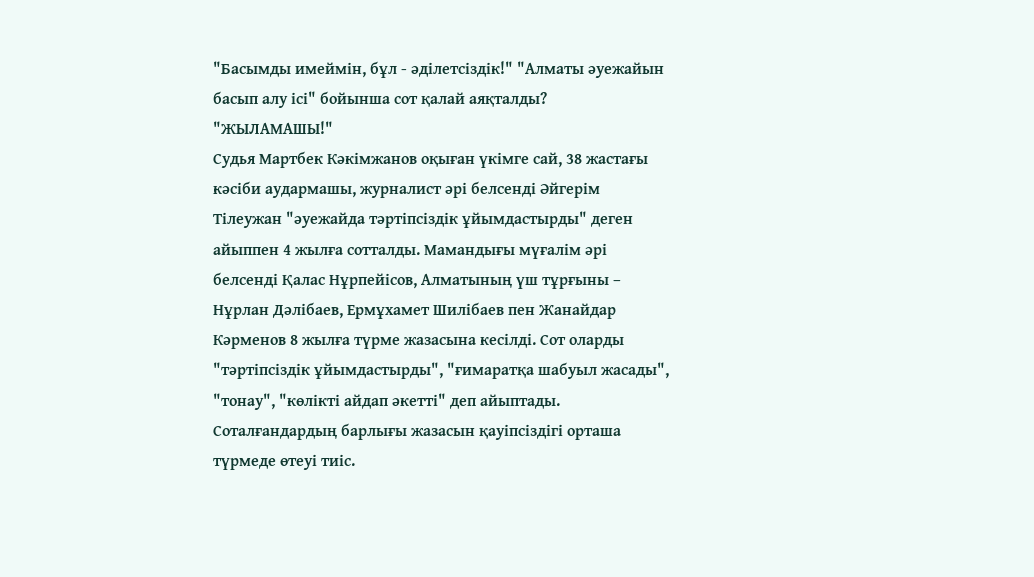"Басымды имеймін, бұл - әділетсіздік!" "Алматы әуежайын басып алу ісі" бойынша сот қалай аяқталды?
"ЖЫЛАМАШЫ!"
Судья Мартбек Кәкімжанов оқыған үкімге сай, 38 жастағы кәсіби аудармашы, журналист әрі белсенді Әйгерім Тілеужан "әуежайда тәртіпсіздік ұйымдастырды" деген айыппен 4 жылға сотталды. Мамандығы мүғалім әрі белсенді Қалас Нұрпейісов, Алматының үш тұрғыны – Нұрлан Дәлібаев, Ермұхамет Шилібаев пен Жанайдар Кәрменов 8 жылға түрме жазасына кесілді. Сот оларды "тәртіпсіздік ұйымдастырды", "ғимаратқа шабуыл жасады", "тонау", "көлікті айдап әкетті" деп айыптады. Соталғандардың барлығы жазасын қауіпсіздігі орташа түрмеде өтеуі тиіс.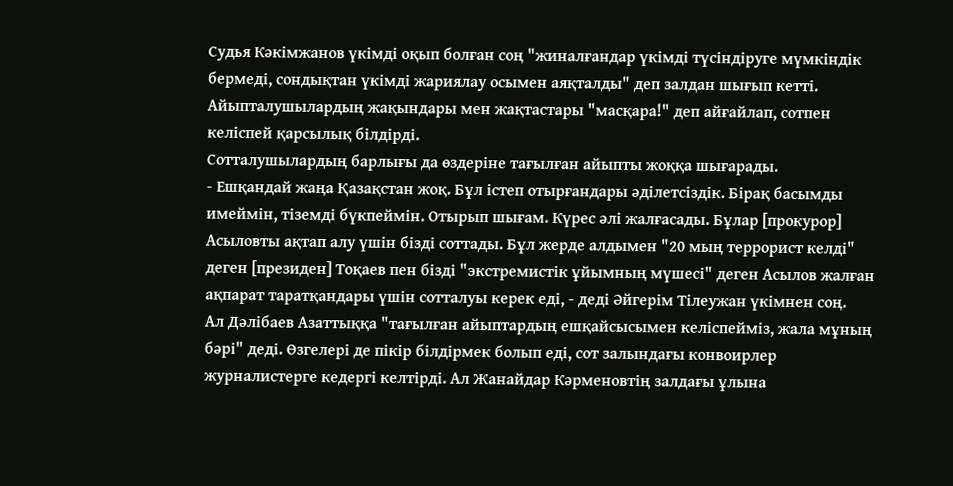Судья Кәкімжанов үкімді оқып болған соң "жиналғандар үкімді түсіндіруге мүмкіндік бермеді, сондықтан үкімді жариялау осымен аяқталды" деп залдан шығып кетті. Айыпталушылардың жақындары мен жақтастары "масқара!" деп айғайлап, сотпен келіспей қарсылық білдірді.
Сотталушылардың барлығы да өздеріне тағылған айыпты жоққа шығарады.
- Ешқандай жаңа Қазақстан жоқ. Бұл істеп отырғандары әділетсіздік. Бірақ басымды имеймін, тіземді бүкпеймін. Отырып шығам. Күрес әлі жалғасады. Бұлар [прокурор] Асыловты ақтап алу үшін бізді соттады. Бұл жерде алдымен "20 мың террорист келді" деген [президен] Тоқаев пен бізді "экстремистік ұйымның мүшесі" деген Асылов жалған ақпарат таратқандары үшін сотталуы керек еді, - деді Әйгерім Тілеужан үкімнен соң.
Ал Дәлібаев Азаттыққа "тағылған айыптардың ешқайсысымен келіспейміз, жала мұның бәрі" деді. Өзгелері де пікір білдірмек болып еді, сот залындағы конвоирлер журналистерге кедергі келтірді. Ал Жанайдар Кәрменовтің залдағы ұлына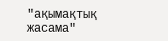"ақымақтық жасама"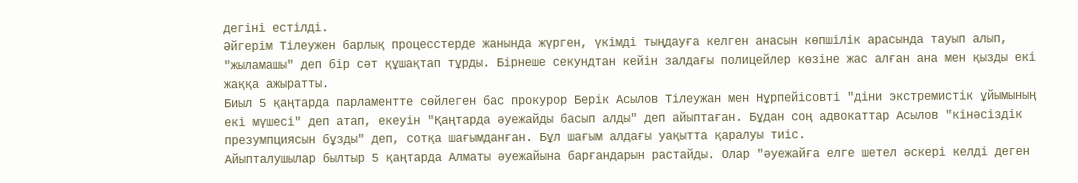дегіні естілді.
Әйгерім Тілеужен барлық процесстерде жанында жүрген, үкімді тыңдауға келген анасын көпшілік арасында тауып алып, "жыламашы" деп бір сәт құшақтап тұрды. Бірнеше секундтан кейін залдағы полицейлер көзіне жас алған ана мен қызды екі жаққа ажыратты.
Биыл 5 қаңтарда парламентте сөйлеген бас прокурор Берік Асылов Тілеужан мен Нұрпейісовті "діни экстремистік ұйымының екі мүшесі" деп атап, екеуін "Қаңтарда әуежайды басып алды" деп айыптаған. Бұдан соң адвокаттар Асылов "кінәсіздік презумпциясын бұзды" деп, сотқа шағымданған. Бұл шағым алдағы уақытта қаралуы тиіс.
Айыпталушылар былтыр 5 қаңтарда Алматы әуежайына барғандарын растайды. Олар "әуежайға елге шетел әскері келді деген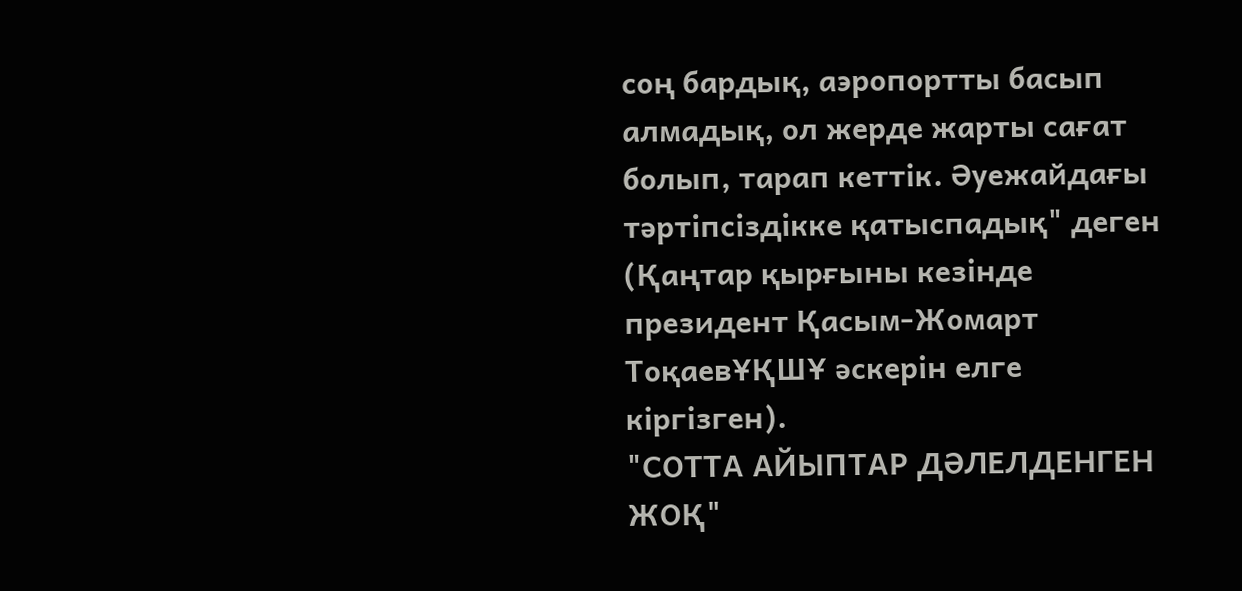соң бардық, аэропортты басып алмадық, ол жерде жарты сағат болып, тарап кеттік. Әуежайдағы тәртіпсіздікке қатыспадық" деген (Қаңтар қырғыны кезінде президент Қасым-Жомарт ТоқаевҰҚШҰ әскерін елге кіргізген).
"СОТТА АЙЫПТАР ДӘЛЕЛДЕНГЕН ЖОҚ"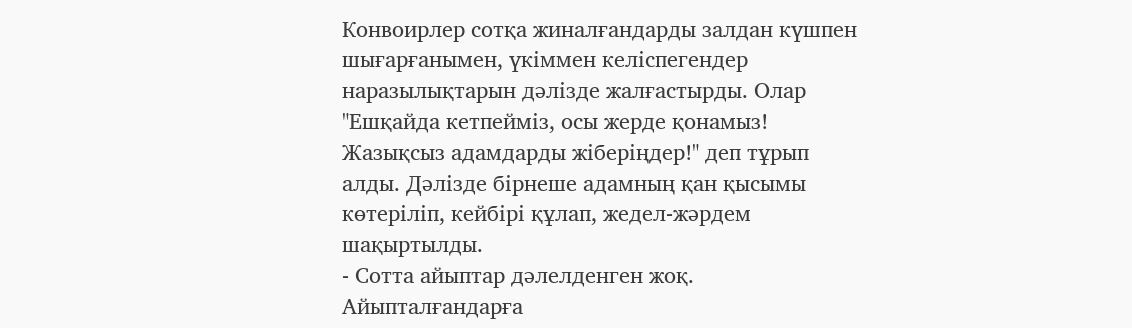Конвоирлер сотқа жиналғандарды залдан күшпен шығарғанымен, үкіммен келіспегендер наразылықтарын дәлізде жалғастырды. Олар "Ешқайда кетпейміз, осы жерде қонамыз! Жазықсыз адамдарды жіберіңдер!" деп тұрып алды. Дәлізде бірнеше адамның қан қысымы көтеріліп, кейбірі құлап, жедел-жәрдем шақыртылды.
- Сотта айыптар дәлелденген жоқ. Айыпталғандарға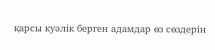қарсы куәлік берген адамдар өз сөздерін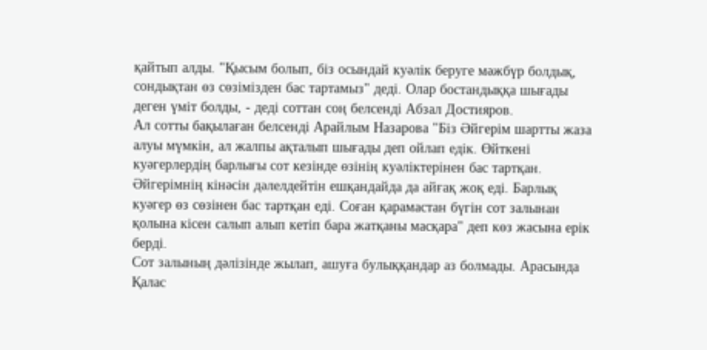қайтып алды. "Қысым болып, біз осындай куәлік беруге мәжбүр болдық, сондықтан өз сөзімізден бас тартамыз" деді. Олар бостандыққа шығады деген үміт болды, - деді соттан соң белсенді Абзал Достияров.
Ал сотты бақылаған белсенді Арайлым Назарова "Біз Әйгерім шартты жаза алуы мүмкін, ал жалпы ақталып шығады деп ойлап едік. Өйткені куәгерлердің барлығы сот кезінде өзінің куәліктерінен бас тартқан. Әйгерімнің кінәсін дәлелдейтін ешқандайда да айғақ жоқ еді. Барлық куәгер өз сөзінен бас тартқан еді. Соған қарамастан бүгін сот залынан қолына кісен салып алып кетіп бара жатқаны масқара" деп көз жасына ерік берді.
Сот залының дәлізінде жылап, ашуға булыққандар аз болмады. Арасында Қалас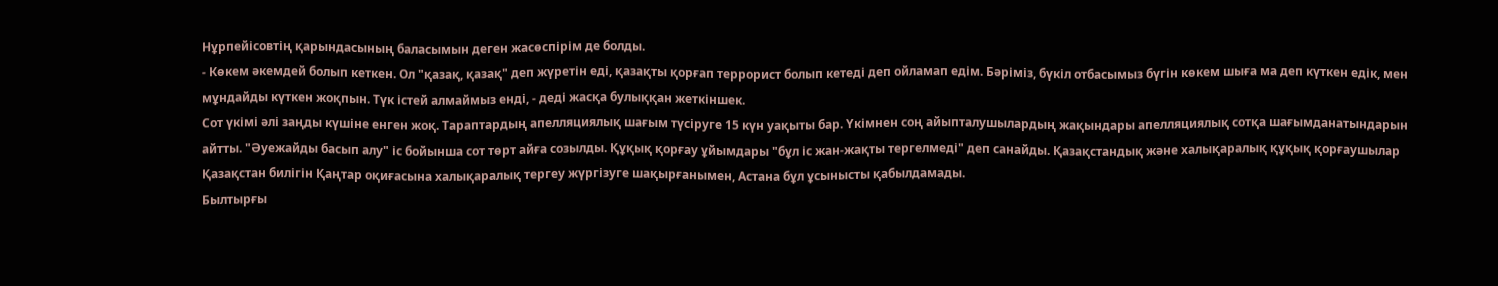Нұрпейісовтің қарындасының баласымын деген жасөспірім де болды.
- Көкем әкемдей болып кеткен. Ол "қазақ, қазақ" деп жүретін еді, қазақты қорғап террорист болып кетеді деп ойламап едім. Бәріміз, бүкіл отбасымыз бүгін көкем шыға ма деп күткен едік, мен мұндайды күткен жоқпын. Түк істей алмаймыз енді, - деді жасқа булыққан жеткіншек.
Сот үкімі әлі заңды күшіне енген жоқ. Тараптардың апелляциялық шағым түсіруге 15 күн уақыты бар. Үкімнен соң айыпталушылардың жақындары апелляциялық сотқа шағымданатындарын айтты. "Әуежайды басып алу" іс бойынша сот төрт айға созылды. Құқық қорғау ұйымдары "бұл іс жан-жақты тергелмеді" деп санайды. Қазақстандық және халықаралық құқық қорғаушылар Қазақстан билігін Қаңтар оқиғасына халықаралық тергеу жүргізуге шақырғанымен, Астана бұл ұсынысты қабылдамады.
Былтырғы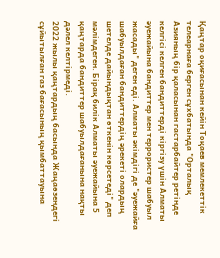Қаңтар оқиғасынан кейін Тоқаев мемлекеттік телеарнаға берген сұхбатында "Орталық Азияның бір қаласынан гастарбайтер ретінде келгісі келген бандиттерді кіргізу үшін Алматы әуежайына бандиттер мен террористер шабуыл жасады" деген еді. Алматы әкімдігі де "әуежайға шабуылдаған бандиттердің әрекеті олардың шетелде дайындықтан өткенін көрсетеді" деп мәлімдеген. Бірақ билік Алматы әуежайына 5 қаңтарда бандиттер шабуылдағанына нақты дәлел келтірмеді.
2022 жылы қаңтардың басында Жаңаөзендегі сұйытылған газ бағасының қымбаттауына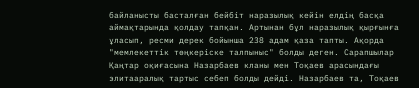байланысты басталған бейбіт наразылық кейін елдің басқа аймақтарында қолдау тапқан. Артынан бұл наразылық қырғынға ұласып, ресми дерек бойынша 238 адам қаза тапты. Ақорда "мемлекеттік төңкеріске талпыныс" болды деген. Сарапшылар Қаңтар оқиғасына Назарбаев кланы мен Тоқаев арасындағы элитааралық тартыс себеп болды дейді. Назарбаев та, Тоқаев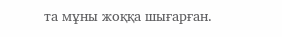та мұны жоққа шығарған.